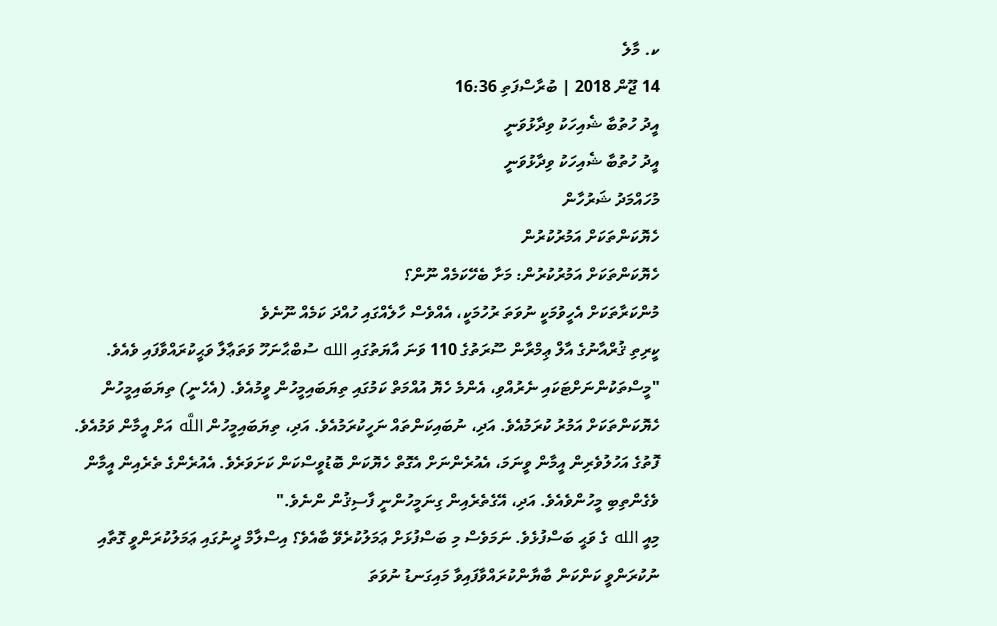ކ. މާލެ
14 ޖޫން 2018 | ބުރާސްފަތި 16:36
އީދު ހުތުބާ ޝެއިހަކު ވިދާޅުވަނީ
އީދު ހުތުބާ ޝެއިހަކު ވިދާޅުވަނީ
މުހައްމަދު ޝަރުހާން
ހެޔޮކަންތަކަށް އަމުރުކުރުން
ހެޔޮކަންތަކަށް އަމުރުކުރުން: މަށާ ބެހޭކަމެއް ނޫން؟
މުންކަރާތަކަށް އެހީވުމަކީ ނުވަތަ ރުހުމަކީ، އެއްވެސް ހާލެއްގައި ހުއްދަ ކަމެއް ނޫނެވެ
ކީރިތި ޤުރްއާނުގެ އާލް ޢިމްރާން ސޫރަތުގެ 110 ވަނަ އާޔަތުގައި الله ސުބްޙާނަހޫ ވަތަޢާލާ ވަޙީކުރައްވާފައި ވެއެވެ. "މީސްތަކުންނަށްޓަކައި ނެރުއްވި، އެންމެ ހެޔޮ އުއްމަތް ކަމުގައި ތިޔަބައިމީހުން ވީމުއެވެ. (އެހެނީ) ތިޔަބައިމީހުން ހެޔޮކަންތަކަށް އަމުރު ކުރަމުއެވެ. އަދި، ނުބައިކަންތައް ނަހީކުރަމުއެވެ. އަދި، ތިޔަބައިމީހުން اللَّه އަށް އީމާން ވަމުއެވެ. ފޮތުގެ އަހުލުވެރިން އީމާން ވީނަމަ، އެއުރެންނަށް އެގޮތް ހެޔޮކަން ބޮޑުވީސްކަން ކަށަވަރެވެ. އެއުރެންގެ ތެރެއިން އީމާން ވެގެންތިބި މީހުންވެއެވެ. އަދި، އޭގެތެރެއިން ގިނަމީހުންނީ ފާސިޤުން ންނެވެ."
މިއީ الله ގެ ވަޙީ ބަސްފުޅެވެ. ނަމަވެސް މި ބަސްފުޅަށް ޢަމަލުކުރެވޭ ބާއެވެ؟ އިސްލާމް ދީނުގައި ޢަމަލުކުރަންވީ ގޮތާއި ނުކުރަންވީ ކަންކަން ބާޔާންކުރައްވާފައިވާ މައިގަނޑު ނުވަތަ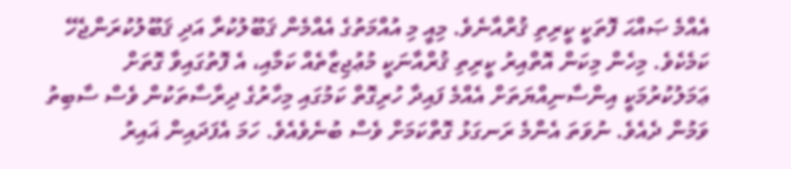އެއްމެ ޞައްޙަ ފޮތަކީ ކީރިތި ޤުރްއާނެވެ. މިއީ މި އުއްމަތުގެ އެއްމެން ޤަބޫލުކުރާ އަދި ޤަބޫލުކުރަންޖެހޭ ކަމެކެވެ. މިހެން މިކަން އޮތްއިރު ކީރިތި ޤުރްއާނަކީ މުޢުޖިޒާތެއް ކަމާއި، އެ ފޮތުގައިވާ ގޮތަށް ޢަމަލުކުރުމަކީ އިންސާނިއްޔަތަށް އެއްމެ ފައިދާ ހުރިގޮތް ކަމުގައި މިހާރުގެ ދިރާސާތަކުން ވެސް ސާބިތު ވަމުން ދެއެވެ. ނުވަތަ އެންމެ ރަނގަޅު ގޮތްކަމަށް ވެސް ބުނެވެއެވެ. ހަމަ އެފަދައިން ޣައިރު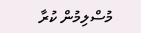މުސްލިމުން ކުރާ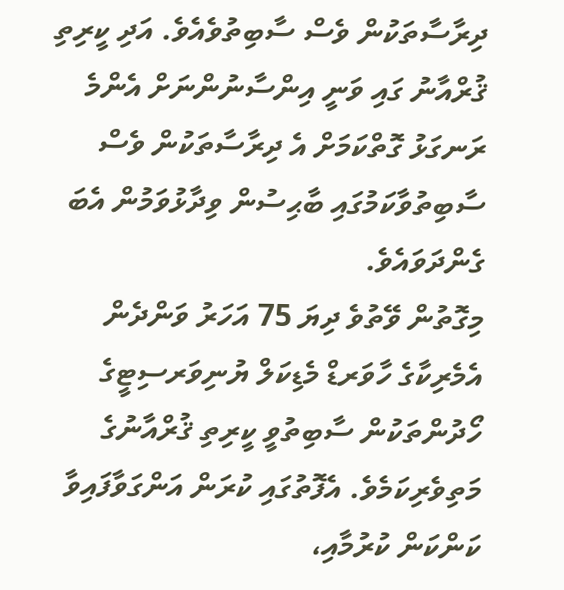ދިރާސާތަކުން ވެސް ސާބިތުވެއެވެ. އަދި ކީރިތި ޤުރްއާނު ގައި ވަނީ އިންސާނުންނަށް އެންމެ ރަނގަޅު ގޮތްކަމަށް އެ ދިރާސާތަކުން ވެސް ސާބިތުވާކަމުގައި ބާޙިސުން ވިދާޅުވަމުން އެބަ ގެންދަވައެވެ.
މިގޮތުން ވޭތުވެ ދިޔަ 75 އަހަރު ވަންދެން އެމެރިކާގެ ހާވަރޑް މެޑިކަލް ޔުނިވަރސިޓީގެ ހޯދުންތަކުން ސާބިތުވީ ކީރިތި ޤުރްއާނުގެ މަތިވެރިކަމެވެ. އެފޮތުގައި ކުރަން އަންގަވާފައިވާ ކަންކަން ކުރުމާއި،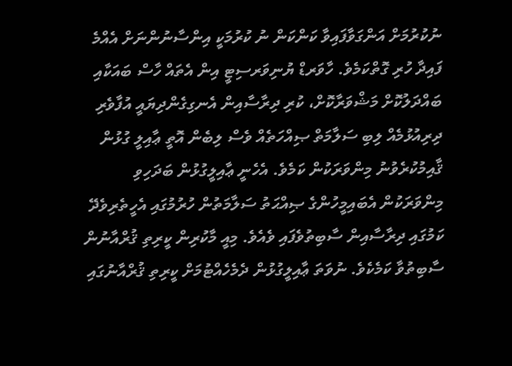ނުކުރުމަށް އަންގަވާފައިވާ ކަންކަން ނު ކުރުމަކީ އިންސާނުންނަށް އެއްމެ ފައިދާ ހުރި ގޮތްކަމެވެ. ހާވަރޑް ޔުނިވަރސިޓީ އިން އެތައް ހާސް ބައަކާއި ބައްދަލުކޮށް މަޝްވަރާކޮށް، ކުރި ދިރާސާއިން އެނގިގެންދިޔައީ އުފާވެރި ދިރިއުޅުމެއް ލިބި ސަލާމަތް ޞިއްހަތެއް ވެސް ލިބެން އޮތީ ޢާއިލީ ގުޅުން ޤާއިމުކުރެވުނު މިންވަރަކުން ކަމެވެ. އެހެނީ ޢާއިލީގުޅުން ބަދަހިވި މިންވަރަކުން އެބައިމީހުންގެ ޞިއްޙަތު ސަލާމަތުން ހުރުމުގައި އެހީތެރިވެދޭ ކަމުގައި ދިރާސާއިން ސާބިތުވެފައި ވެއެވެ. މިއީ މާކުރިން ކީރިތި ޤުރްއާނުން ސާބިތުވާ ކަމެކެވެ. ނުވަތަ ޢާއިލީގުޅުން ދެމެހެއްޓުމަށް ކީރިތި ޤުރްއާނުގައި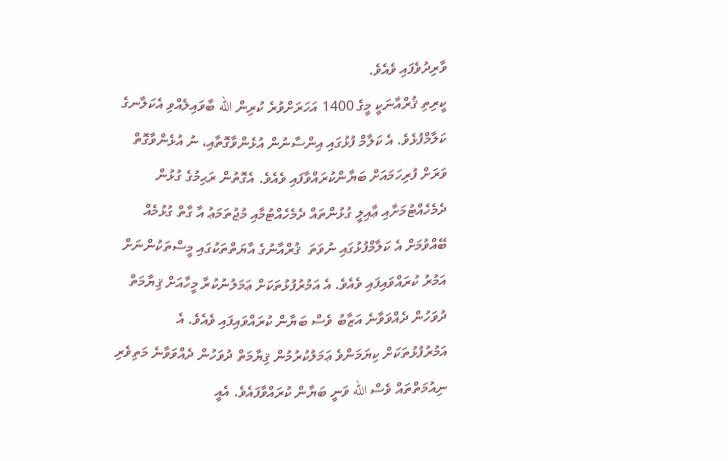ވާރިދުވެފައި ވެއެވެ.
ކީރިތި ޤުރްއާނަކީ މީގެ 1400 އަހަރަށްވުރެ ކުރިން الله ބާވައިލެއްވި އެކަލާނގެ ކަލާމްފުޅެވެ. އެ ކަލާމް ފުޅުގައި އިންސާނުން އުޅެންވާގޮތާއި، ނު އުޅެންވާގޮތް ވަރަށް ފުރިހަމައަށް ބަޔާންކުރައްވާފައި ވެއެވެ. އެގޮތުން ރަޙިމުގެ ގުޅުން ދެމެހެއްޓުމަށާއި ޢާއިލީ ގުޅުންތައް ދެމެހެއްޓުމާއި މުޖުތަމަޢު އާ ގާތް ގުޅުމެއް ބޭއްވުމަށް އެ ކަލާމްފުޅުގައި ނުވަތަ  ޤުރްއާނުގެ އާޔަތްތަކުގައި މީސްތަކުންނަށް އަމުރު ކުރައްވައިފައި ވެއެވެ. އެ އަމުރުފުޅުތަކަށް ޢަމަލުނުކުރާ މީހާއަށް ޤިޔާމަތް ދުވަހުން ދެއްވަވާނެ އަޒާބު ވެސް ބަޔާން ކުރައްވައިފައި ވެއެވެ. އެ އަމުރުފުޅުތަކަށް ކިޔަމަންވެ ޢަމަލުކުރުމުން ޤިޔާމަތް ދުވަހުން ދެއްވަވާނެ މަތިވެރި ނިއުމަތްތައް ވެސް الله ވަނީ ބަޔާން ކުރައްވާފައެވެ. އެއީ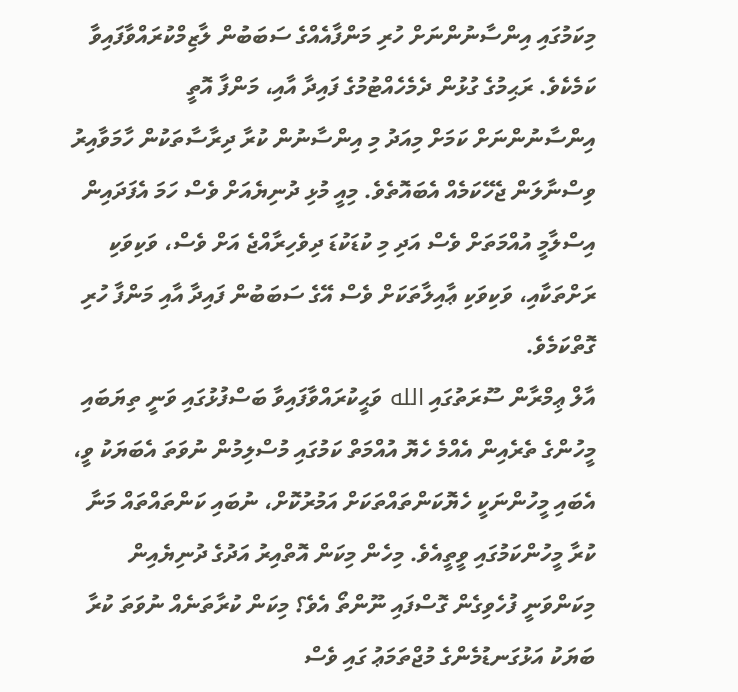މިކަމުގައި އިންސާނުންނަށް ހުރި މަންފާއެއްގެ ސަބަބުން ލާޒިމްކުރައްވާފައިވާ ކަމެކެވެ. ރަޙިމުގެ ގުޅުން ދެމެހެއްޓުމުގެ ފައިދާ އާއި، މަންފާ އޮތީ އިންސާނުންނަށް ކަމަށް މިއަދު މި އިންސާނުން ކުރާ ދިރާސާތަކުން ހާމަވާއިރު ވިސްނާލަން ޖެހޭކަމެއް އެބައޮތެވެ. މިއީ މުޅި ދުނިޔެއަށް ވެސް ހަމަ އެފަދައިން އިސްލާމީ އުއްމަތަށް ވެސް އަދި މި ކުޑަކުޑަ ދިވެހިރާއްޖެ އަށް ވެސް، ވަކިވަކި ރަށްތަކާއި، ވަކިވަކި ޢާއިލާތަކަށް ވެސް އޭގެ ސަބަބުން ފައިދާ އާއި މަންފާ ހުރި ގޮތްކަމެވެ.
އާލް ޢިމްރާން ސޫރަތުގައި الله ވަޙީކުރައްވާފައިވާ ބަސްފުޅުގައި ވަނީ ތިޔަބައި މީހުންގެ ތެރެއިން އެއްމެ ހެޔޮ އުއްމަތް ކަމުގައި މުސްލިމުން ނުވަތަ އެބަޔަކު ވީ، އެބައި މީހުންނަކީ ހެޔޮކަންތައްތަކަށް އަމުރުކޮށް، ނުބައި ކަންތައްތައް މަނާ ކުރާ މީހުންކަމުގައި ވީތީއެވެ. މިހެން މިކަން އޮތްއިރު އަދުގެ ދުނިޔެއިން މިކަންވަނީ ފުހެވިގެން ގޮސްފައި ނޫންތޯ އެވެ؟ މިކަން ކުރާތަނެއް ނުވަތަ ކުރާ ބަޔަކު އަޅުގަނޑުމެންގެ މުޖްތަމަޢު ގައި ވެސް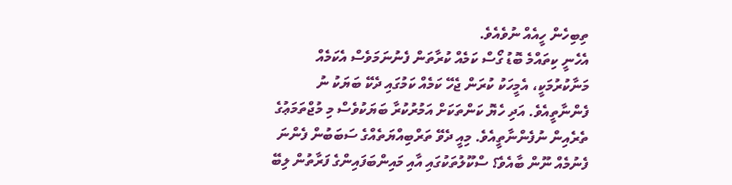ތިބިހެން ހީއެއް ނުވެއެވެ.
އެހެނީ ކިތައްމެ ބޮޑު ގޯސް ކަމެއް ކުރާތަން ފެނުނަމަވެސް އެކަމެއް މަނާކުރުމަކީ، އެމީހަކު ކުރަން ޖެހޭ ކަމެއް ކަމުގައި ދެކޭ ބަޔަކު ނު ފެންނާތީއެވެ. އަދި ހެޔޮ ކަންތަކަށް އަމުރުކުރާ ބަޔަކުވެސް މި މުޖްތަމަޢުގެ ތެރެއިން ނުފެންނާތީއެވެ. މިއީ ދެވޭ ތަރްބިއްޔަތެއްގެ ސަބަބުން ފެންނަ ފެނުމެއް ނޫން ބާއެވެ؟ ސްކޫލުތަކުގައި އާއި މައިންބަފައިންގެ ފަރާތުން ލިބޭ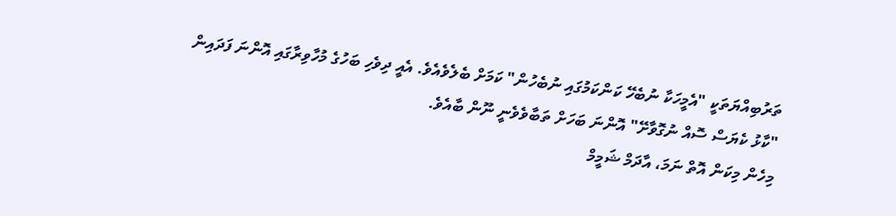ތަރުބިއްޔަތަކީ "އެމީހަކާ ނުބެހޭ ކަންކަމުގައި ނުބެހުން" ކަމަށް ބެލެވެއެވެ. އެއީ ދިވެހި ބަހުގެ މުހާވިރާގައި އޮންނަ ފަދައިން "ކާޅު ކެޔަސް ސޮއް ނުގޮވާށޭ" އޮންނަ ބަހަށް ތަބާވެވެނީ ނޫން ބާއެވެ.
މިހެން މިކަން އޮތް ނަމަ، އާދަމް ޝަމީމް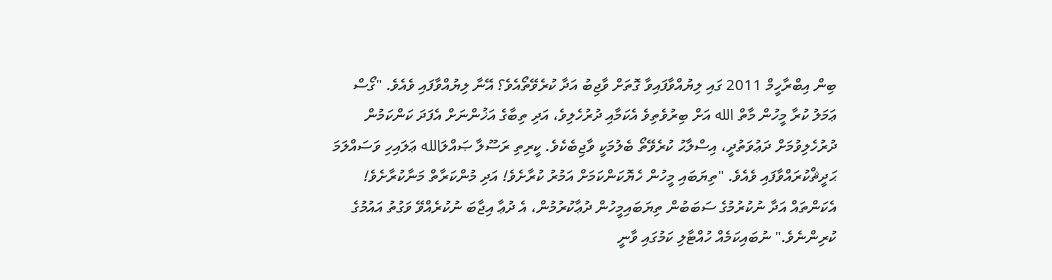ބިން އިބްރާހީމް 2011 ގައި ލިޔުއްވާފައިވާ ގޮތަށް ވާޖިބު އަދާ ކުރެވޭތޯއެވެ؟ އޭނާ ލިޔުއްވާފައި ވެއެވެ. "ގޯސް ޢަމަލު ކުރާ މީހުން މާތް الله އަށް ބިރުވެތިވެ އެކަމާއި ދުރުހެލިވެ، އަދި ތިބާގެ އަޚުންނަށް އެފަދަ ކަންކަމުން ދުރުހެލިވުމަށް ދަޢުވަތުދީ، އިސްލާޙު ކުރެވޭތޯ ބެލުމަކީ ވާޖިބެކެވެ. ކީރިތި ރަސޫލާ ޞައްލަالله ޢަލައިހި ވަސައްލަމަ ޙަދީޘްކުރައްވާފައި ވެއެވެ. "ތިޔަބައި މީހުން ހެޔޮކަންކަމަށް އަމުރު ކުރާށެވެ! އަދި މުންކަރާތް މަނާކުރާށެވެ! އެކަންތައް އަދާ ނުކުރުމުގެ ސަބަބުން ތިޔަބައިމީހުން ދުޢާކުރުމުން، އެ ދުޢާ އިޖާބަ ނުކުރެއްވޭ ވަގުތު އައުމުގެ ކުރިންނެވެ." ނުބައިކަމެއް ހުއްޓާލި ކަމުގައި ވާނީ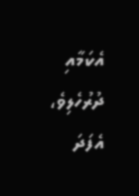އެކަމާއި ދުރުހެލިވެ، އެފަދަ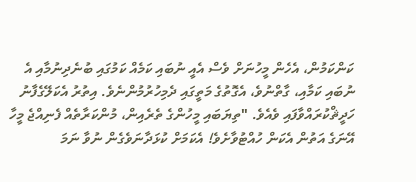ކަންކަމުން، އެހެން މީހުނަށް ވެސް އެއީ ނުބައި ކަމެއް ކަމުގައި ބުނެދިނުމާއި އެ ނުބައި ކަމާއި، ގާތްނުވެ، އެގޮތުގެ މަތީގައި ދެމިހުރުމުންނެވެ. އިތުރު އެކަލޭގެފާނު ހަދީޘްކުރައްވާފައި ވެއެވެ. "ތިޔަބައި މީހުންގެ ތެރެއިން، މުންކަރާތެއް ފެނިއްޖެ މީހާ އޭނަގެ އަތުން އެކަން ހުއްޓުވާށެވެ! އެކަމަށް ކުޅަދާނަވެގެން ނުވާ ނަމަ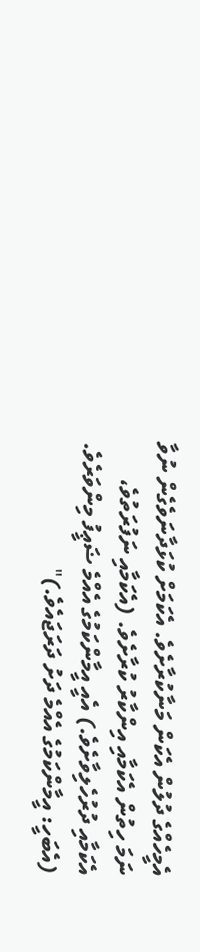އެމީހެއްގެ ދުލުން އެކަން މަނާކުރާށެވެ. އެކަމަށް ކުޅަދާނަވެގެން ނުވާ ނަމަ ހިތުން އެކަމާއި އިންކާރު ކުރާށެވެ. (އެކަމާއި ނަފުރަތުވެ، އެކަމާއި ދުރުހެލިވާށެވެ.) އެއީ އީމާންކަމުގެ އެއްމެ ޟަޢީފު މިންވަރެވެ. (އެބަހީ: އީމާންކަމުގެ އެއްމެ ދަށު ދަރަޖައެވެ.)"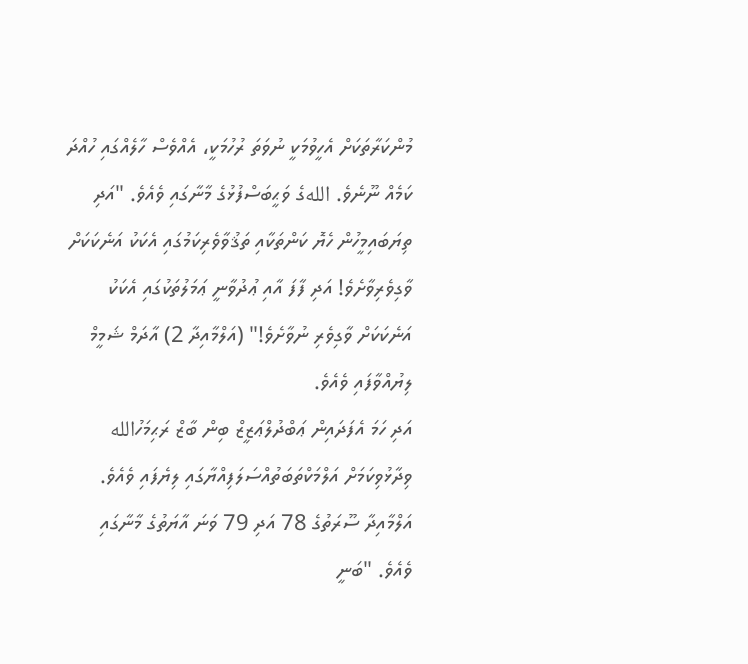މުންކަރާތަކަށް އެހީވުމަކީ ނުވަތަ ރުހުމަކީ، އެއްވެސް ހާލެއްގައި ހުއްދަ ކަމެއް ނޫނެވެ. اللهގެ ވަޙީބަސްފުޅުގެ މާނާގައި ވެއެވެ. "އަދި ތިޔަބައިމީހުން ހެޔޮ ކަންތަކާއި ތަޤުވާވެރިކަމުގައި އެކަކު އަނެކަކަށް ވާގިވެރިވާށެވެ! އަދި ފާފަ އާއި ޢުދުވާނީ ޢަމަލުތަކުގައި އެކަކު އަނެކަކަށް ވާގިވެރި ނުވާށެވެ!" (އަލްމާއިދާ 2) އާދަމް ޝަމީމް ލިޔުއްވާފައި ވެއެވެ.
އަދި ހަމަ އެފަދައިން ޢަބްދުލްޢަޒީޒް ބިން ބާޒް ރަޙިމަހުالله ވިދާޅުވިކަމަށް އަލްމަކްތަބަތުއްސަލަފިއްޔާގައި ލިޔެފައި ވެއެވެ. އަލްމާއިދާ ސޫރަތުގެ 78 އަދި 79 ވަނަ އާޔަތުގެ މާނާގައި ވެއެވެ. "ބަނީ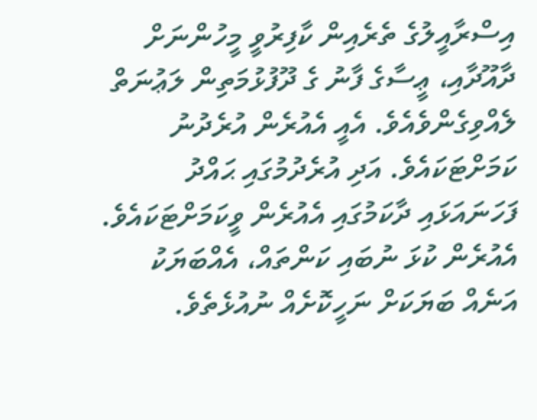އިސްރާއީލުގެ ތެރެއިން ކާފިރުވީ މީހުންނަށް ދާއޫދާއި، ޢީސާގެ ފާނު ގެ ދޫފުޅުމަތިން ލަޢުނަތް ލެއްވިގެންވެއެވެ. އެއީ އެއުރެން އުރެދުނު ކަމަށްޓަކައެވެ. އަދި އުރެދުމުގައި ޙައްދު ފަހަނައަޅައި ދާކަމުގައި އެއުރެން ވީކަމަށްޓަކައެވެ. އެއުރެން ކުޅަ ނުބައި ކަންތައް، އެއްބަޔަކު އަނެއް ބަޔަކަށް ނަހީކޮށެއް ނުއުޅެތެވެ.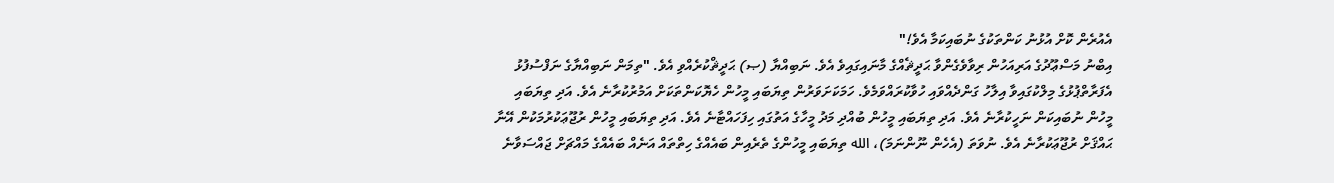އެއުރެން ކޮށް އުޅުނު ކަންތަކުގެ ނުބައިކަމާ އެވެ!"
އިބްނު މަސްޢޫދުގެ އަރިއަހުން ރިވާވެގެންވާ ޙަދީޘެއްގެ މާނައިގައިވެ އެވެ. ނަބިއްޔާ (ޞ) ޙަދީޘްކުރެއްވި އެވެ. "ތިމަން ނަބިއްޔާގެ ނަފްސުފުޅު އެފަރާތްޕުޅުގެ މިލްކުގައިވާ އިލާހު ގަންދެއްވައި ހުވާކުރައްވަމެވެ. ހަމަކަށަވަރުން ތިޔަބައި މީހުން ހެޔޮކަންތަކަށް އަމުރުކުރާނެ އެވެ. އަދި ތިޔަބައި މީހުން ނުބައިކަން ނަހީކުރާނެ އެވެ. އަދި ތިޔަބައި މީހުން ބުއްދި މަދު މީހާގެ އަތުގައި ހިފަހައްޓާނެ އެވެ. އަދި ތިޔަބައި މީހުން ރުޖޫޢަކުރުމަކުން އޭނާ ޙައްޤަށް ރުޖޫޢަކުރާނެ އެވެ. ނުވަތަ (އެހެން ނޫންނަމަ)، الله ތިޔަބައި މީހުންގެ ތެރެއިން ބައެއްގެ ހިތްތައް އަނެއް ބައެއްގެ މައްޗަށް ޖައްސަވާނެ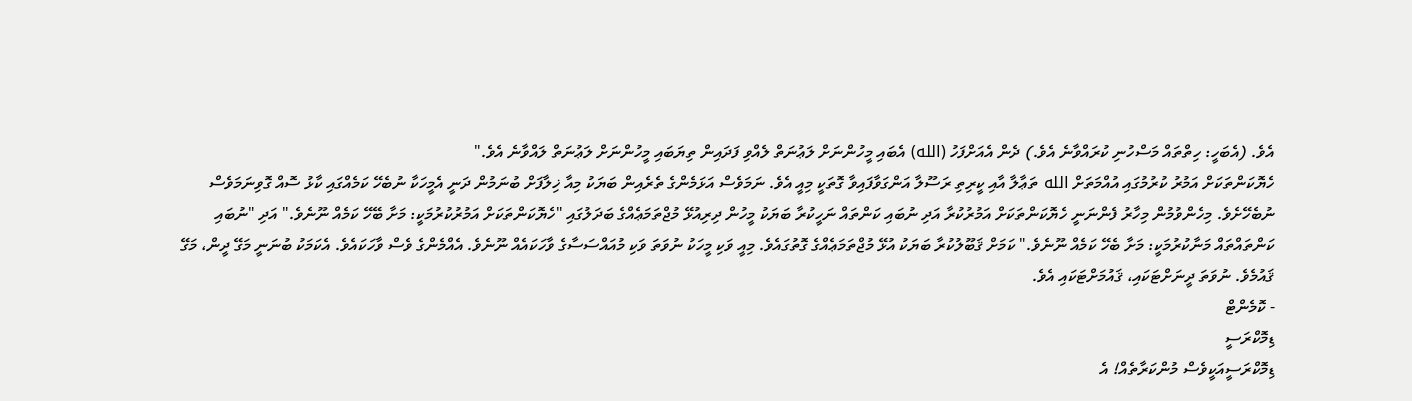އެވެ. (އެބަހީ: ހިތްތައް މަސްހުނި ކުރައްވާނެ އެވެ.) ދެން އެއަށްފަހު (الله) އެބައި މީހުންނަށް ލަޢުނަތް ލެއްވި ފަދައިން ތިޔަބައި މީހުންނަށް ލަޢުނަތް ލައްވާނެ އެވެ."
ހެޔޮކަންތަކަށް އަމުރު ކުރުމުގައި އުއްމަތަށް الله ތަޢާލާ އާއި ކީރިތި ރަސޫލާ އަންގަވާފައިވާ ގޮތަކީ މިއީ އެވެ. ނަމަވެސް އަޅަމެންގެ ތެރެއިން ބަޔަކު މިއާ ޚިލާފަށް ބުނަމުން ދަނީ އެމީހަކާ ނުބެހޭ ކަމެއްގައި ކާޅު ސޮއް ގޮވިނަމަވެސް ނުބެހޭށެވެ. މިހެންވުމުން މިހާރު ފެންނަނީ ހެޔޮކަންތަކަށް އަމުރުކުރާ އަދި ނުބައި ކަންތައް ނަހީކުރާ ބަޔަކު މީހުން ދިރިއުޅޭ މުޖްތަމަޢެއްގެ ބަދަލުގައި "ހެޔޮކަންތަކަށް އަމުރުކުރުމަކީ: މަށާ ބޭހޭ ކަމެއް ނޫނެވެ." އަދި "ނުބައި ކަންތައްތައް މަނާކުރުމަކީ: މަށާ ބެހޭ ކަމެއް ނޫނެވެ." ކަމަށް ޤަބޫލުކުރާ ބަޔަކު އުޅޭ މުޖްތަމަޢެއްގެ ގޮތުގައެވެ. މިއީ ވަކި މީހަކު ނުވަތަ ވަކި މުއައްސަސާގެ ވާހަކައެއް ނޫނެވެ. އެއްމެންގެ ވެސް ވާހަކައެވެ. އެކަމަކު ބުނަނީ މަގޭ ދީން، މަގޭ ޤައުމެވެ. ނުވަތަ ދީނަށްޓަކައި، ޤައުމަށްޓަކައި އެވެ.
- ކޮމެންޓް
ޑިމޮކްރަސީ
ޑިމޮކްރަސީއަކީވެސް މުންކަރާތެއް! އެ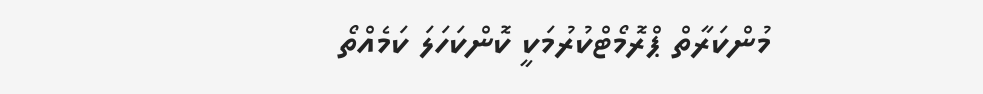މުންކަރާތް ޕްރޮމޯޓްކުރުމަކީ ކޮންކަހަލަ ކަމެއްތޯ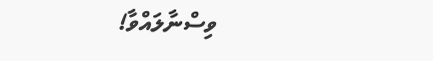ވިސްނާލައްވާ!